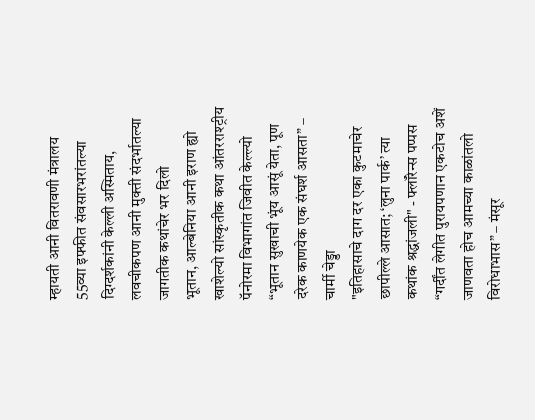म्हायती आनी वितरावणी मंत्रालय
55व्या इफ्फीत संवसारभरांतल्या दिग्दर्शकांनी केल्ली अस्मिताय, लवचीकपण आनी मुक्ती संदर्भातल्या जागतीक कथांचेर भर दिलो
भूतान, आल्बेनिया आनी इराण ह्यो खाशेल्यो सांस्कृतीक कथा आंतरराश्ट्रीय पॅनोरमा विभागांत जिवीत केल्ल्यो
“भूतान सुखाची भूंय आसूं येता, पूण दरेक काणयेक एक संघर्श आसता” – चार्मी चेड्डा
"इतिहासाचे दाग दर एका कुटमाचेर छापील्ले आसात; ‘लुना पार्क’ त्या कथांक श्रद्धांजली" - फ्लॉरेन्स पप्पस
“गर्दींत लेगीत पुरायपणान एकटोच अशें जाणवता होच आमच्या काळांतलो विरोधाभास” – मंसूर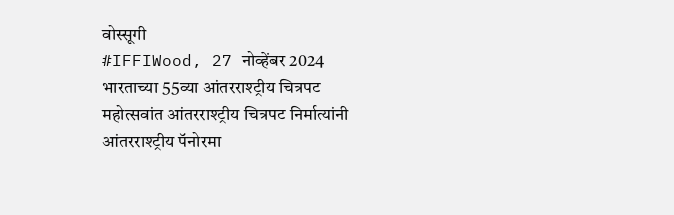वोस्सूगी
#IFFIWood, 27 नोव्हेंबर 2024
भारताच्या 55व्या आंतरराश्ट्रीय चित्रपट महोत्सवांत आंतरराश्ट्रीय चित्रपट निर्मात्यांनी आंतरराश्ट्रीय पॅनोरमा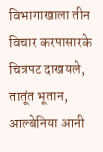विभागाखाला तीन विचार करपासारके चित्रपट दाखयले, तातूंत भूतान, आल्बेनिया आनी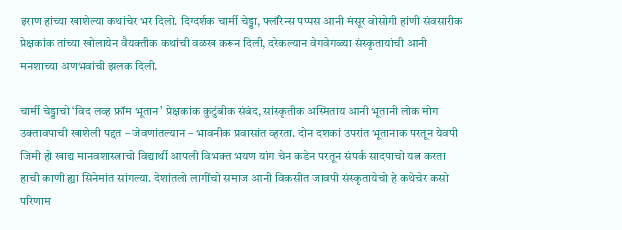इराण हांच्या खाशेल्या कथांचेर भर दिलो. दिग्दर्शक चार्मी चेड्डा, फ्लॉरेन्स पप्पस आनी मंसूर वोसोगी हांणी संवसारीक प्रेक्षकांक तांच्या खोलायेन वैयक्तीक कथांची वळख करून दिली, दरेकल्यान वेगवेगळ्या संस्कृतायांची आनी मनशाच्या अणभवांची झलक दिली.

चार्मी चेड्डाचो ‘विद लव्ह फ्रॉम भूतान’ प्रेक्षकांक कुटुंबीक संबंद, सांस्कृतीक अस्मिताय आनी भूतानी लोक मोग उक्तावपाची खाशेली पद्दत – जेवणांतल्यान – भावनीक प्रवासांत व्हरता. दोन दशकां उपरांत भूतानाक परतून येवपी जिमी हो खाद्य मानवशास्त्राचो विद्यार्थी आपली विभक्त भयण यांग चेन कडेन परतून संपर्क सादपाचो यत्न करता हाची काणी ह्या सिनेमांत सांगल्या. देशांतलो लागींचो समाज आनी विकसीत जावपी संस्कृतायेचो हे कथेचेर कसो परिणाम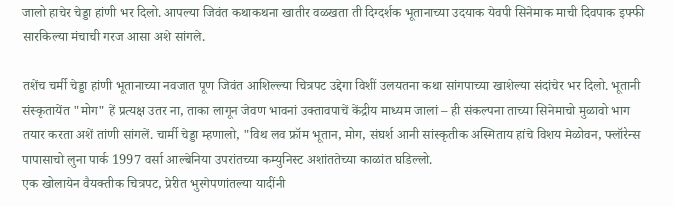जालो हाचेर चेड्डा हांणी भर दिलो. आपल्या जिवंत कथाकथना खातीर वळखता ती दिग्दर्शक भूतानाच्या उदयाक येवपी सिनेमाक माची दिवपाक इफ्फी सारकिल्या मंचाची गरज आसा अशे सांगले.

तशेंच चर्मी चेड्डा हांणी भूतानाच्या नवजात पूण जिवंत आशिल्ल्या चित्रपट उद्देगा विशीं उलयतना कथा सांगपाच्या खाशेल्या संदांचेर भर दिलो. भूतानी संस्कृतायेंत "मोग" हें प्रत्यक्ष उतर ना, ताका लागून जेवण भावनां उक्तावपाचें केंद्रीय माध्यम जालां – ही संकल्पना ताच्या सिनेमाचो मुळावो भाग तयार करता अशें तांणी सांगलें. चार्मी चेड्डा म्हणालो, "विथ लव फ्रॉम भूतान, मोग, संघर्श आनी सांस्कृतीक अस्मिताय हांचे विशय मेळोवन, फ्लॉरेन्स पापासाचो लुना पार्क 1997 वर्सा आल्बेनिया उपरांतच्या कम्युनिस्ट अशांततेच्या काळांत घडिल्लो.
एक खोलायेन वैयक्तीक चित्रपट, प्रेरीत भुरगेपणांतल्या यादींनी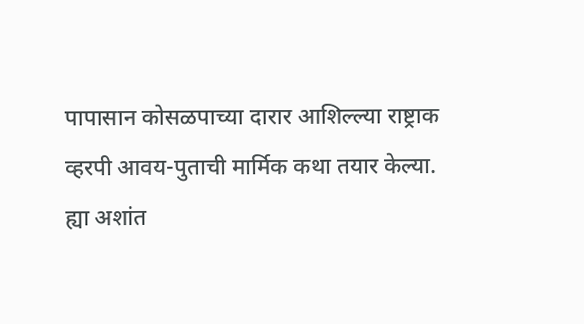पापासान कोसळपाच्या दारार आशिल्ल्या राष्ट्राक व्हरपी आवय-पुताची मार्मिक कथा तयार केल्या. ह्या अशांत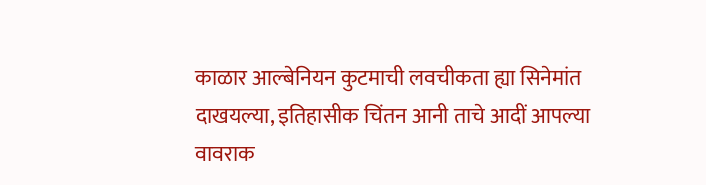काळार आल्बेनियन कुटमाची लवचीकता ह्या सिनेमांत दाखयल्या, इतिहासीक चिंतन आनी ताचे आदीं आपल्या वावराक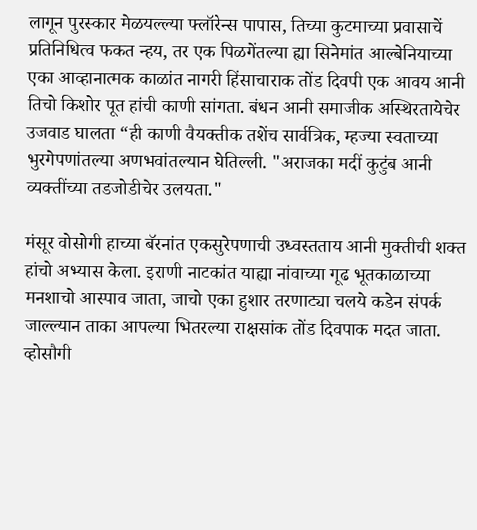लागून पुरस्कार मेळयल्ल्या फ्लॉरेन्स पापास, तिच्या कुटमाच्या प्रवासाचें प्रतिनिधित्व फकत न्हय, तर एक पिळगेंतल्या ह्या सिनेमांत आल्बेनियाच्या एका आव्हानात्मक काळांत नागरी हिंसाचाराक तोंड दिवपी एक आवय आनी तिचो किशोर पूत हांची काणी सांगता. बंधन आनी समाजीक अस्थिरतायेचेर उजवाड घालता “ही काणी वैयक्तीक तशेंच सार्वत्रिक, म्हज्या स्वताच्या भुरगेपणांतल्या अणभवांतल्यान घेतिल्ली. "अराजका मदीं कुटुंब आनी व्यक्तींच्या तडजोडीचेर उलयता."

मंसूर वोसोगी हाच्या बॅरनांत एकसुरेपणाची उध्वस्तताय आनी मुक्तीची शक्त हांचो अभ्यास केला. इराणी नाटकांत याह्या नांवाच्या गूढ भूतकाळाच्या मनशाचो आस्पाव जाता, जाचो एका हुशार तरणाट्या चलये कडेन संपर्क जाल्ल्यान ताका आपल्या भितरल्या राक्षसांक तोंड दिवपाक मदत जाता. व्होसौगी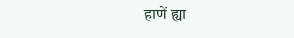हाणें ह्या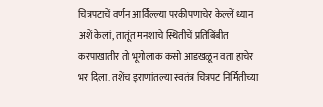चित्रपटाचें वर्णन आर्विल्ल्या परकीपणाचेर केल्लें ध्यान अशें केलां, तातूंत मनशाचे स्थितीचें प्रतिबिंबीत करपाखातीर तो भूगोलाक कसो आडखळून वता हाचेर भर दिला. तशेंच इराणांतल्या स्वतंत्र चित्रपट निर्मितीच्या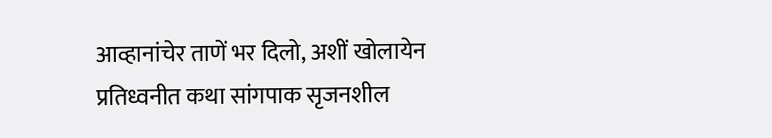आव्हानांचेर ताणें भर दिलो, अशीं खोलायेन प्रतिध्वनीत कथा सांगपाक सृजनशील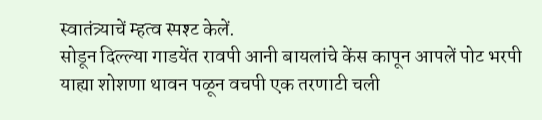स्वातंत्र्याचें म्हत्व स्पश्ट केलें.
सोडून दिल्ल्या गाडयेंत रावपी आनी बायलांचे केंस कापून आपलें पोट भरपी याह्या शोशणा थावन पळून वचपी एक तरणाटी चली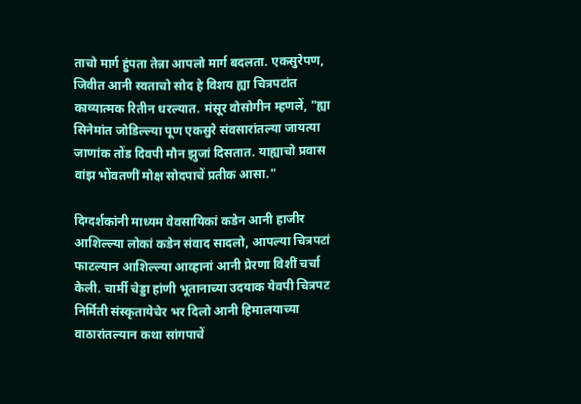ताचो मार्ग हुंपता तेन्ना आपलो मार्ग बदलता. एकसुरेपण, जिवीत आनी स्वताचो सोद हे विशय ह्या चित्रपटांत काव्यात्मक रितीन धरल्यात. मंसूर वोसोगीन म्हणलें, "ह्या सिनेमांत जोडिल्ल्या पूण एकसुरे संवसारांतल्या जायत्या जाणांक तोंड दिवपी मौन झुजां दिसतात. याह्याचो प्रवास वांझ भोंवतणीं मोक्ष सोदपाचें प्रतीक आसा."

दिग्दर्शकांनी माध्यम वेवसायिकां कडेन आनी हाजीर आशिल्ल्या लोकां कडेन संवाद सादलो, आपल्या चित्रपटां फाटल्यान आशिल्ल्या आव्हानां आनी प्रेरणा विशीं चर्चा केली. चार्मी चेड्डा हांणी भूतानाच्या उदयाक येवपी चित्रपट निर्मिती संस्कृतायेचेर भर दिलो आनी हिमालयाच्या वाठारांतल्यान कथा सांगपाचें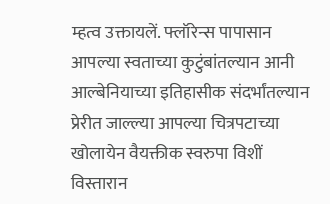म्हत्व उक्तायलें. फ्लॉरेन्स पापासान आपल्या स्वताच्या कुटुंबांतल्यान आनी आल्बेनियाच्या इतिहासीक संदर्भांतल्यान प्रेरीत जाल्ल्या आपल्या चित्रपटाच्या खोलायेन वैयक्तीक स्वरुपा विशीं विस्तारान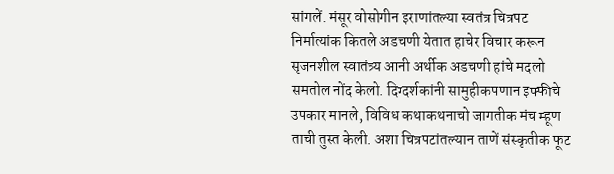सांगलें. मंसूर वोसोगीन इराणांतल्या स्वतंत्र चित्रपट निर्मात्यांक कितले अडचणी येतात हाचेर विचार करून सृजनशील स्वातंत्र्य आनी अर्थीक अडचणी हांचे मदलो समतोल नोंद केलो. दिग्दर्शकांनी सामुहीकपणान इफ्फीचे उपकार मानले, विविध कथाकथनाचो जागतीक मंच म्हूण ताची तुस्त केली. अशा चित्रपटांतल्यान ताणें संस्कृतीक फूट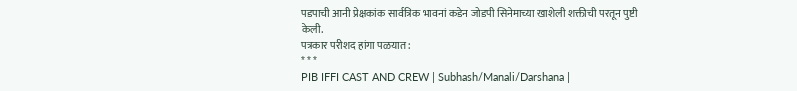पडपाची आनी प्रेक्षकांक सार्वत्रिक भावनां कडेन जोडपी सिनेमाच्या खाशेली शक्तीची परतून पुष्टी केली.
पत्रकार परीशद हांगा पळयात:
* * *
PIB IFFI CAST AND CREW | Subhash/Manali/Darshana |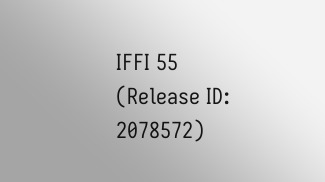IFFI 55
(Release ID: 2078572)